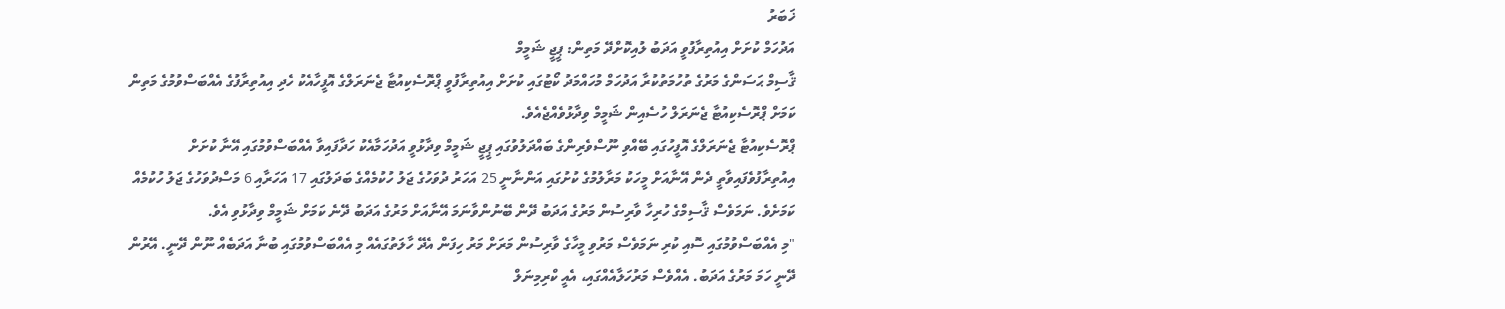ޚަބަރު
އަދުހަމް ކުށަށް އިއުތިރާފުވީ އަދަބު ލުއިކޮށްދޭ މަތިން: ޕީޖީ ޝަމީމް
ޤާސިމް ޙަސަންގެ މަރުގެ ތުހުމަތުކުރާ އަދުހަމް މުހައްމަދު ކޯޓުގައި ކުށަށް އިއުތިރާފުވީ ޕްރޮސެކިއުޓާ ޖެނަރަލްގެ އޮފީހާއެކު ހެދި އިއުތިރާފުގެ އެއްބަސްވުމުގެ މަތިން ކަމަށް ޕްރޮސެކިއުޓާ ޖެނަރަލް ހުސެއިން ޝަމީމް ވިދާޅުވެއްޖެއެވެ.
ޕްރޮސެކިއުޓާ ޖެނަރަލްގެ އޮފީހުގައި ބޭއްވި ނޫސްވެރިންގެ ބައްދަލުވުގައި ޕީޖީ ޝަމީމް ވިދާޅުވީ އަދުހަމާއެކު ހަދާފައިވާ އެއްބަސްވުމުގައި އޭނާ ކުށަށް އިއުތިރާފުވެފައިވާތީ ދެން އޭނާއަށް މީހަކު މަރާލުމުގެ ކުށުގައި އަންނާނީ 25 އަހަރު ދުވަހުގެ ޖަލު ހުކުމެއްގެ ބަދަލުގައި 17 އަހަރާއި 6 މަސްދުވަހުގެ ޖަލު ހުކުމެއް ކަމަށެވެ. ނަމަވެސް ޤާސިމްގެ ހުރިހާ ވާރިސުން މަރުގެ އަދަބު ދޭން ބޭނުންވާނަމަ އޭނާއަށް މަރުގެ އަދަބު ދޭނެ ކަމަށް ޝަމީމް ވިދާޅުވި އެވެ.
"މި އެއްބަސްވުމުގައި ސޮއި ކުރި ނަމަވެސް މަރުވި މީހާގެ ވާރިސުން މަރަށް މަރު ހިފަން އެދޭ ހާލަތުގައެއް މި އެއްބަސްވުމުގައި ބުނާ އަދަބެއް ނޫން ދޭނީ. އޭރުން ދޭނީ ހަމަ މަރުގެ އަދަބު. އެއްވެސް މަރުހަލާއެއްގައި، އެއީ ކްރިމިނަލް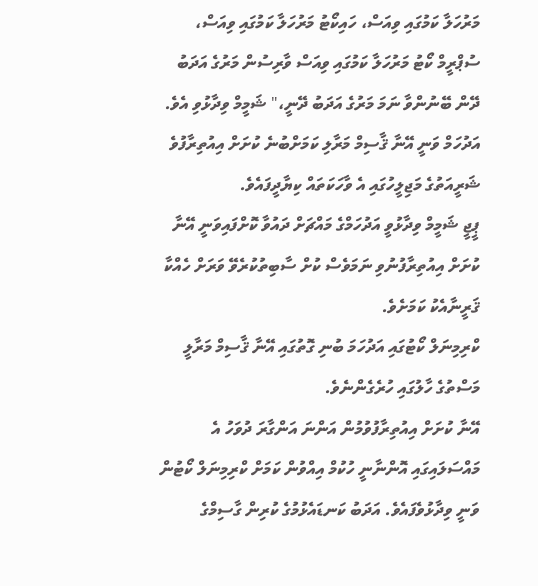މަރުހަލާ ކަމުގައި ވިއަސް، ހައިކޯޓު މަރުހަލާ ކަމުގައި ވިއަސް، ސުޕްރީމް ކޯޓު މަރުހަލާ ކަމުގައި ވިއަސް ވާރިސުން މަރުގެ އަދަބު ދޭން ބޭނުންވާ ނަމަ މަރުގެ އަދަބު ދޭނީ،" ޝަމީމް ވިދާޅުވި އެވެ.
އަދުހަމް ވަނީ އޭނާ ޤާސިމް މަރާލި ކަމަށްބުނެ ކުށަށް އިއުތިރާފުވެ ޝަރީއަތުގެ މަޖިލީހުގައި އެ ވާހަކަތައް ކިޔާދީފައެވެ.
ޕީޖީ ޝަމީމް ވިދާޅުވީ އަދުހަމްގެ މައްޗަށް ދައުވާ ކޮށްފައިވަނީ އޭނާ ކުށަށް އިއުތިރާފުނުވި ނަމަވެސް ކުށް ސާބިތުކުރެވޭ ވަރަށް ހެއްކާ ޤަރީނާއެކު ކަމަށެވެ.
ކްރިމިނަލް ކޯޓުގައި އަދުހަމަ ބުނި ގޮތުގައި އޭނާ ޤާސިމް މަރާލީ މަސްތުގެ ހާލުގައި ހުރެގެންނެވެ.
އޭނާ ކުށަށް އިއުތިރާފުވުމުން އަންނަ އަންގާރަ ދުވަހު އެ މައްސަލައިގައި އޮންނާނީ ހުކުމް އިއްވުން ކަމަށް ކްރިމިނަލް ކޯޓުން ވަނީ ވިދާޅުވެފައެވެ. އަދަބު ކަނޑައެޅުމުގެ ކުރިން ގާސިމްގެ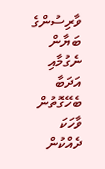ވާރިސުންގެ ބަޔާން ނެގުމާއި އަދަބާ ބެހޭގޮތުން ވާހަކަ ދެއްކުން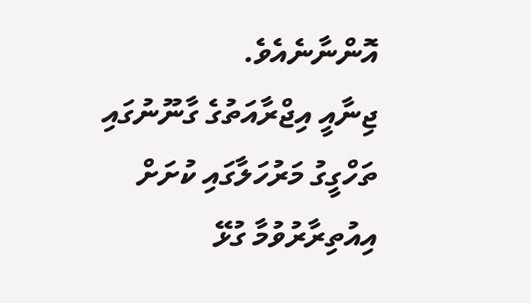އޮންނާނެއެވެ.
ޖިނާއީ އިޖްރާއަތުގެ ގާނޫނުގައި ތަހްގީގު މަރުހަލާގައި ކުށަށް އިއުތިރާރުވުމާ ގުޅޭ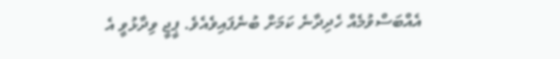އެއްބަސްވުމެއް ހެދިދާނެ ކަމަށް ބުނެފައިވެއެވެ. ޕީޖީ ވިދާޅުވީ އެ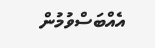އެއްބަސްވުމުން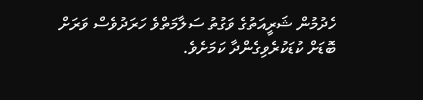ހެދުމުން ޝަރީއަތުގެ ވަގުތު ސަލާމަތްވެ ހަރަދުވެސް ވަރަށް ބޮޑަށް ކުޑަކުރެވިގެންދާ ކަމަށެވެ.